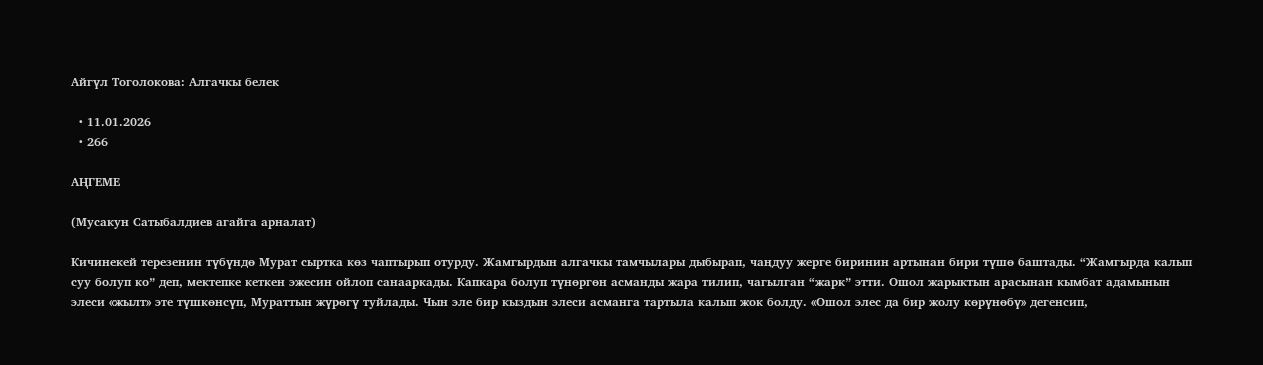Айгүл Тоголокова: Алгачкы белек

  • 11.01.2026
  • 266

АҢГЕМЕ

(Мусакун Сатыбалдиев агайга арналат)

Кичинекей терезенин түбүндө Мурат сыртка көз чаптырып отурду. Жамгырдын алгачкы тамчылары дыбырап, чаңдуу жерге биринин артынан бири түшө баштады. “Жамгырда калып суу болуп ко” деп, мектепке кеткен эжесин ойлоп санааркады. Капкара болуп түнөргөн асманды жара тилип, чагылган “жарк” этти. Ошол жарыктын арасынан кымбат адамынын элеси «жылт» эте түшкөнсүп, Мураттын жүрөгү туйлады. Чын эле бир кыздын элеси асманга тартыла калып жок болду. «Ошол элес да бир жолу көрүнөбү» дегенсип,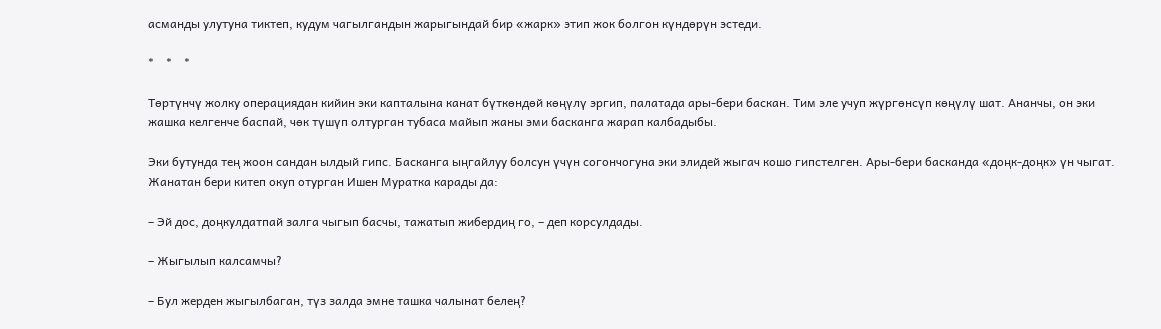асманды улутуна тиктеп, кудум чагылгандын жарыгындай бир «жарк» этип жок болгон күндөрүн эстеди.

*    *    *

Төртүнчү жолку операциядан кийин эки капталына канат бүткөндөй көңүлү эргип, палатада ары-бери баскан. Тим эле учуп жүргөнсүп көңүлү шат. Ананчы, он эки жашка келгенче баспай, чөк түшүп олтурган тубаса майып жаны эми басканга жарап калбадыбы.

Эки бутунда тең жоон сандан ылдый гипс. Басканга ыңгайлуу болсун үчүн согончогуна эки элидей жыгач кошо гипстелген. Ары-бери басканда «доңк-доңк» үн чыгат. Жанатан бери китеп окуп отурган Ишен Муратка карады да:

– Эй дос, доңкулдатпай залга чыгып басчы, тажатып жибердиң го, – деп корсулдады.

– Жыгылып калсамчы?

– Бул жерден жыгылбаган, түз залда эмне ташка чалынат белең?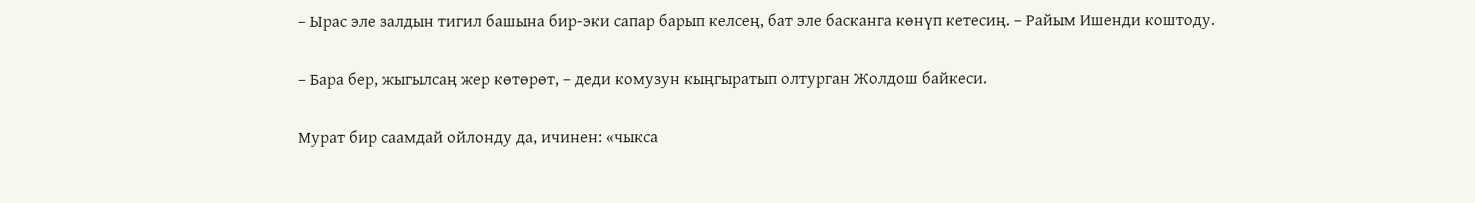– Ырас эле залдын тигил башына бир-эки сапар барып келсең, бат эле басканга көнүп кетесиң. – Райым Ишенди коштоду.

– Бара бер, жыгылсаң жер көтөрөт, – деди комузун кыңгыратып олтурган Жолдош байкеси.

Мурат бир саамдай ойлонду да, ичинен: «чыкса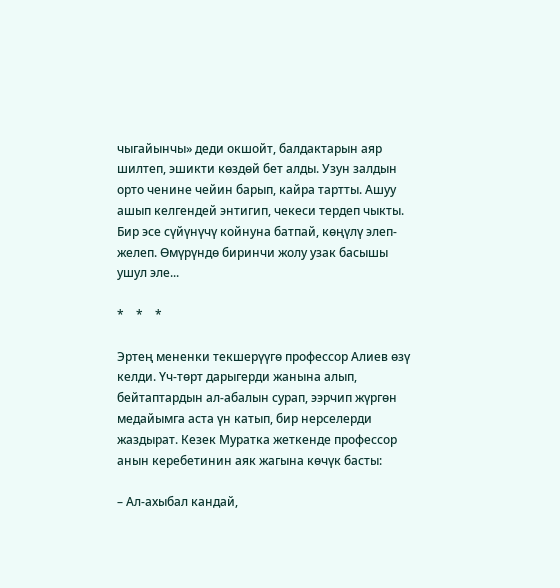чыгайынчы» деди окшойт, балдактарын аяр шилтеп, эшикти көздөй бет алды. Узун залдын орто ченине чейин барып, кайра тартты. Ашуу ашып келгендей энтигип, чекеси тердеп чыкты. Бир эсе сүйүнүчү койнуна батпай, көңүлү элеп-желеп. Өмүрүндө биринчи жолу узак басышы ушул эле...

*    *    *

Эртең мененки текшерүүгө профессор Алиев өзү келди. Үч-төрт дарыгерди жанына алып, бейтаптардын ал-абалын сурап, ээрчип жүргөн медайымга аста үн катып, бир нерселерди жаздырат. Кезек Муратка жеткенде профессор анын керебетинин аяк жагына көчүк басты:

– Ал-ахыбал кандай,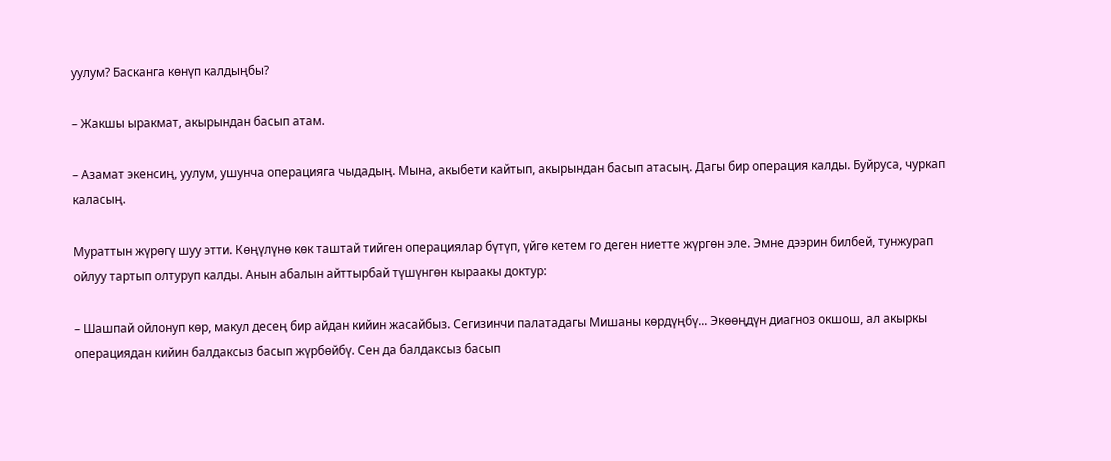уулум? Басканга көнүп калдыңбы?

– Жакшы ыракмат, акырындан басып атам.

– Азамат экенсиң, уулум, ушунча операцияга чыдадың. Мына, акыбети кайтып, акырындан басып атасың. Дагы бир операция калды. Буйруса, чуркап каласың.

Мураттын жүрөгү шуу этти. Көңүлүнө көк таштай тийген операциялар бүтүп, үйгө кетем го деген ниетте жүргөн эле. Эмне дээрин билбей, тунжурап ойлуу тартып олтуруп калды. Анын абалын айттырбай түшүнгөн кыраакы доктур:

– Шашпай ойлонуп көр, макул десең бир айдан кийин жасайбыз. Сегизинчи палатадагы Мишаны көрдүңбү... Экөөңдүн диагноз окшош, ал акыркы операциядан кийин балдаксыз басып жүрбөйбү. Сен да балдаксыз басып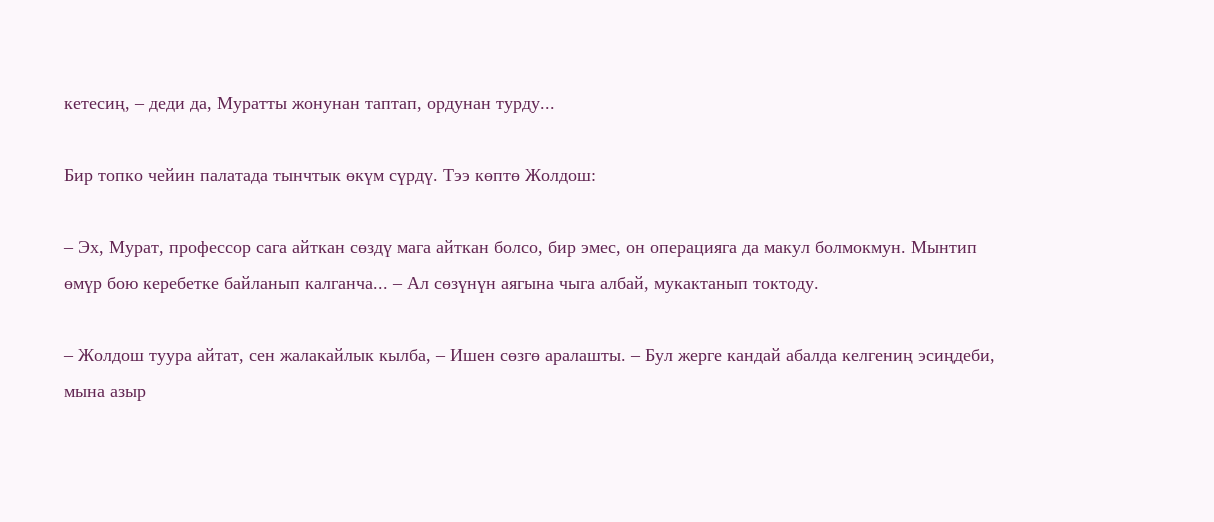кетесиң, – деди да, Муратты жонунан таптап, ордунан турду...

Бир топко чейин палатада тынчтык өкүм сүрдү. Тээ көптө Жолдош:

– Эх, Мурат, профессор сага айткан сөздү мага айткан болсо, бир эмес, он операцияга да макул болмокмун. Мынтип өмүр бою керебетке байланып калганча... – Ал сөзүнүн аягына чыга албай, мукактанып токтоду.

– Жолдош туура айтат, сен жалакайлык кылба, – Ишен сөзгө аралашты. – Бул жерге кандай абалда келгениң эсиңдеби, мына азыр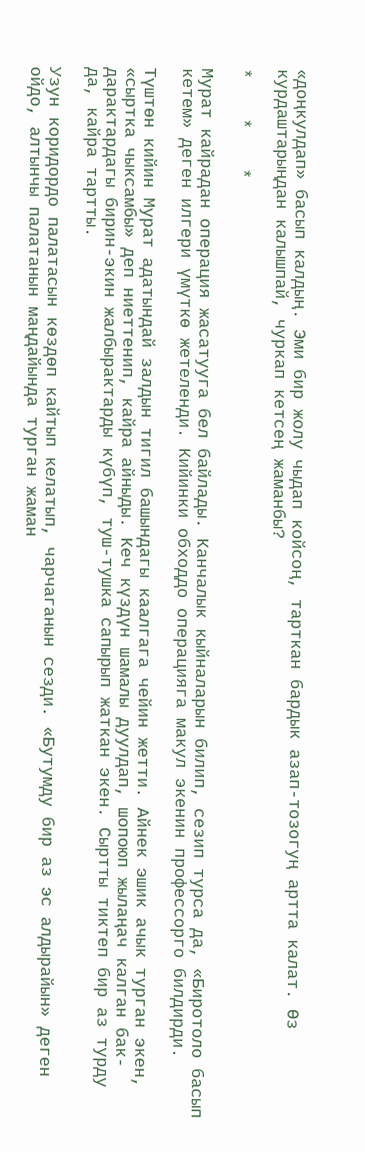«доңкулдап» басып калдың. Эми бир жолу чыдап койсоң, тарткан бардык азап-тозогуң артта калат. Өз курдаштарыңдан калышпай, чуркап кетсең жаманбы?

*    *    *

Мурат кайрадан операция жасатууга бел байлады. Канчалык кыйналарын билип, сезип турса да, «Биротоло басып кетем» деген илгери үмүткө жетеленди. Кийинки обходдо операцияга макул экенин профессорго билдирди.

Түштөн кийин Мурат адатындай залдын тигил башындагы каалгага чейин жетти. Айнек эшик ачык турган экен, «сыртка чыксамбы» деп ниеттенип, кайра айныды. Кеч күздүн шамалы дуулдап, шопоюп жылаңач калган бак-дарактардагы бирин-экин жалбырактарды күбүп, туш-тушка сапырып жаткан экен. Сыртты тиктеп бир аз турду да, кайра тартты.

Узун коридордо палатасын көздөп кайтып келатып, чарчаганын сезди. «Бутумду бир аз эс алдырайын» деген ойдо, алтынчы палатанын маңдайында турган жаман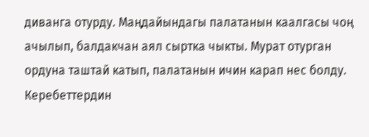диванга отурду. Маңдайындагы палатанын каалгасы чоң ачылып, балдакчан аял сыртка чыкты. Мурат отурган ордуна таштай катып, палатанын ичин карап нес болду. Керебеттердин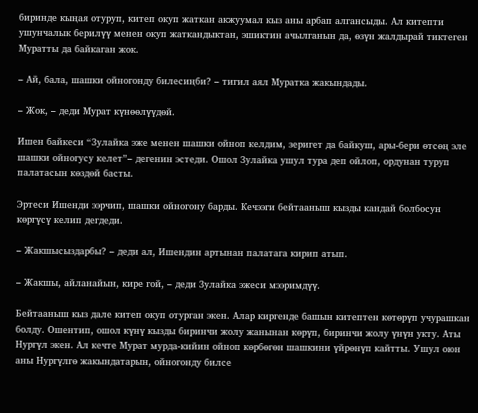биринде кыңая отуруп, китеп окуп жаткан акжуумал кыз аны арбап алгансыды. Ал китепти ушунчалык берилүү менен окуп жаткандыктан, эшиктин ачылганын да, өзүн жалдырай тиктеген Муратты да байкаган жок.

– Ай, бала, шашки ойногонду билесиңби? – тигил аял Муратка жакындады.

– Жок, – деди Мурат күнөөлүүдөй.

Ишен байкеси “Зулайка эже менен шашки ойноп келдим, зеригет да байкуш, ары-бери өтсөң эле шашки ойногусу келет”– дегенин эстеди. Ошол Зулайка ушул тура деп ойлоп, ордунан туруп палатасын көздөй басты.

Эртеси Ишенди ээрчип, шашки ойногону барды. Кечээги бейтааныш кызды кандай болбосун көргүсү келип дегдеди.

– Жакшысыздарбы? – деди ал, Ишендин артынан палатага кирип атып.

– Жакшы, айланайын, кире гой, – деди Зулайка эжеси мээримдүү.

Бейтааныш кыз дале китеп окуп отурган экен. Алар киргенде башын китептен көтөрүп учурашкан болду. Ошентип, ошол күнү кызды биринчи жолу жанынан көрүп, биринчи жолу үнүн укту. Аты Нургүл экен. Ал кечте Мурат мурда-кийин ойноп көрбөгөн шашкини үйрөнүп кайтты. Ушул оюн аны Нургүлгө жакындатарын, ойногонду билсе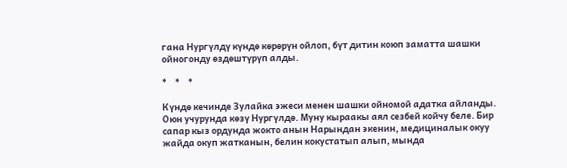гана Нургүлдү күндө көрөрүн ойлоп, бүт дитин коюп заматта шашки ойногонду өздөштүрүп алды.

*    *    *

Күндө кечинде Зулайка эжеси менен шашки ойномой адатка айланды. Оюн учурунда көзү Нургүлдө. Муну кыраакы аял сезбей койчу беле. Бир сапар кыз ордунда жокто анын Нарындан экенин, медициналык окуу жайда окуп жатканын, белин кокустатып алып, мында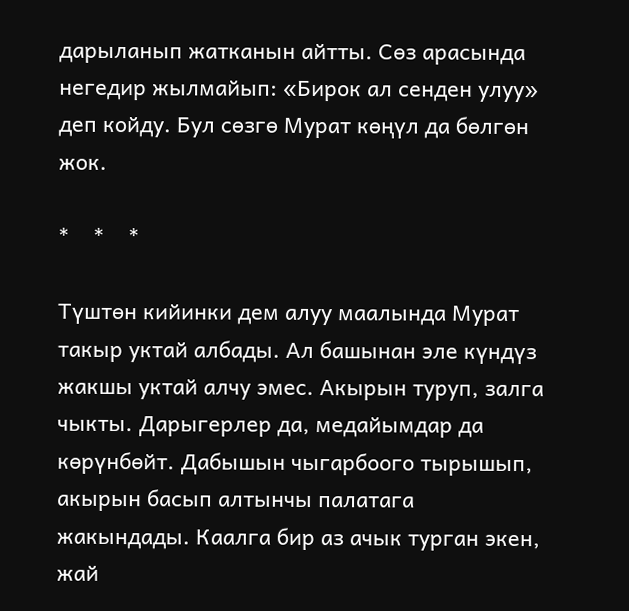дарыланып жатканын айтты. Сөз арасында негедир жылмайып: «Бирок ал сенден улуу» деп койду. Бул сөзгө Мурат көңүл да бөлгөн жок.

*    *    *

Түштөн кийинки дем алуу маалында Мурат такыр уктай албады. Ал башынан эле күндүз жакшы уктай алчу эмес. Акырын туруп, залга чыкты. Дарыгерлер да, медайымдар да көрүнбөйт. Дабышын чыгарбоого тырышып, акырын басып алтынчы палатага жакындады. Каалга бир аз ачык турган экен, жай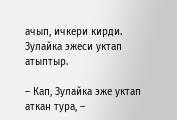ачып, ичкери кирди. Зулайка эжеси уктап атыптыр.

– Кап, Зулайка эже уктап аткан тура, –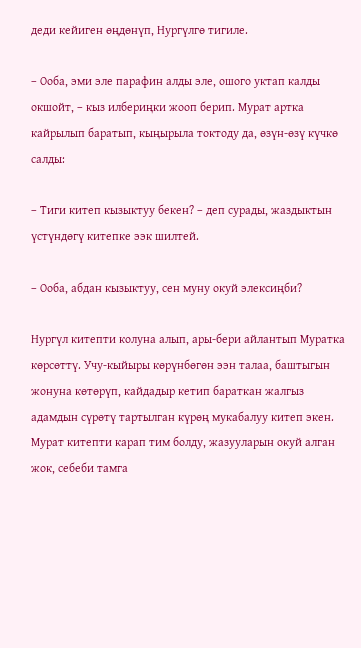деди кейиген өңдөнүп, Нургүлгө тигиле.

– Ооба, эми эле парафин алды эле, ошого уктап калды окшойт, – кыз илбериңки жооп берип. Мурат артка кайрылып баратып, кыңырыла токтоду да, өзүн-өзү күчкө салды:

– Тиги китеп кызыктуу бекен? – деп сурады, жаздыктын үстүндөгү китепке ээк шилтей.

– Ооба, абдан кызыктуу, сен муну окуй элексиңби?

Нургүл китепти колуна алып, ары-бери айлантып Муратка көрсөттү. Учу-кыйыры көрүнбөгөн ээн талаа, баштыгын жонуна көтөрүп, кайдадыр кетип бараткан жалгыз адамдын сүрөтү тартылган күрөң мукабалуу китеп экен. Мурат китепти карап тим болду, жазууларын окуй алган жок, себеби тамга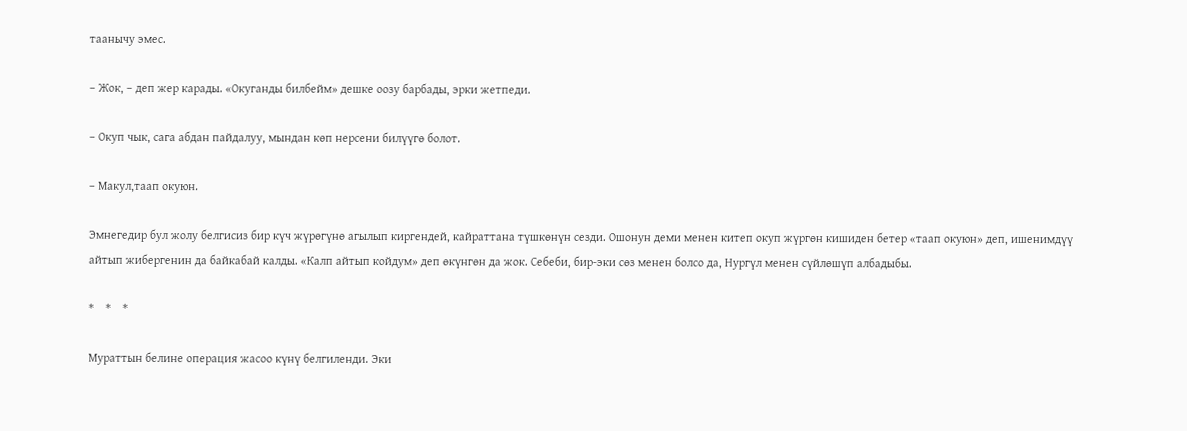таанычу эмес.

– Жок, – деп жер карады. «Окуганды билбейм» дешке оозу барбады, эрки жетпеди.

– Окуп чык, сага абдан пайдалуу, мындан көп нерсени билүүгө болот.

– Макул,таап окуюн.

Эмнегедир бул жолу белгисиз бир күч жүрөгүнө агылып киргендей, кайраттана түшкөнүн сезди. Ошонун деми менен китеп окуп жүргөн кишиден бетер «таап окуюн» деп, ишенимдүү айтып жибергенин да байкабай калды. «Калп айтып койдум» деп өкүнгөн да жок. Себеби, бир-эки сөз менен болсо да, Нургүл менен сүйлөшүп албадыбы.

*    *    *

Мураттын белине операция жасоо күнү белгиленди. Эки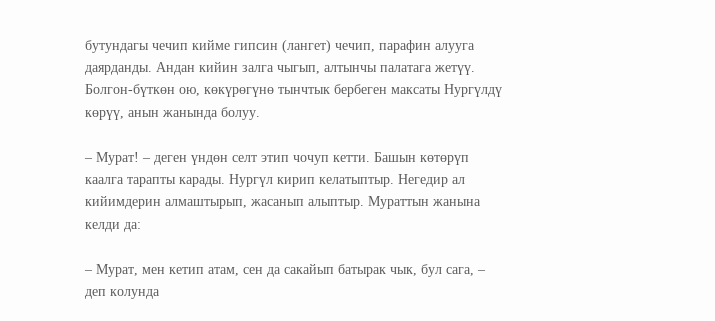бутундагы чечип кийме гипсин (лангет) чечип, парафин алууга даярданды. Андан кийин залга чыгып, алтынчы палатага жетүү. Болгон-бүткөн ою, көкүрөгүнө тынчтык бербеген максаты Нургүлдү көрүү, анын жанында болуу.

– Мурат! – деген үндөн селт этип чочуп кетти. Башын көтөрүп каалга тарапты карады. Нургүл кирип келатыптыр. Негедир ал кийимдерин алмаштырып, жасанып алыптыр. Мураттын жанына келди да:

– Мурат, мен кетип атам, сен да сакайып батырак чык, бул сага, – деп колунда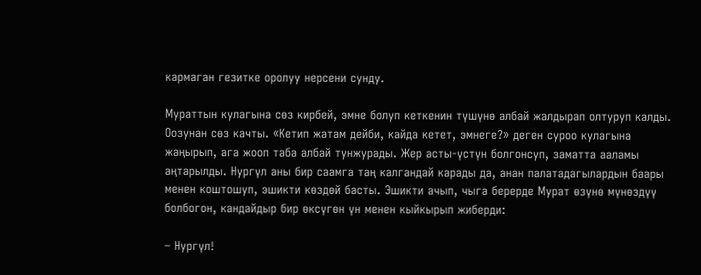кармаган гезитке оролуу нерсени сунду.

Мураттын кулагына сөз кирбей, эмне болуп кеткенин түшүнө албай жалдырап олтуруп калды. Оозунан сөз качты. «Кетип жатам дейби, кайда кетет, эмнеге?» деген суроо кулагына жаңырып, ага жооп таба албай тунжурады. Жер асты-үстүн болгонсуп, заматта ааламы аңтарылды. Нургүл аны бир саамга таң калгандай карады да, анан палатадагылардын баары менен коштошуп, эшикти көздөй басты. Эшикти ачып, чыга берерде Мурат өзүнө мүнөздүү болбогон, кандайдыр бир өксүгөн үн менен кыйкырып жиберди:

– Нургүл!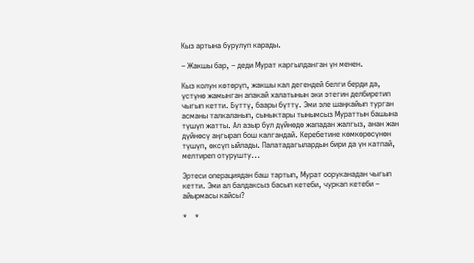Кыз артына бурулуп карады.

– Жакшы бар, – деди Мурат каргылданган үн менен.

Кыз колун көтөрүп, жакшы кал дегендей белги берди да, үстүнө жамынган апакай халатынын эки этегин делбиретип чыгып кетти. Бүттү, баары бүттү. Эми эле шаңкайып турган асманы талкаланып, сыныктары тынымсыз Мураттын башына түшүп жатты. Ал азыр бул дүйнөдө жападан жалгыз, анан жан дүйнөсү аңгырап бош калгандай. Керебетине көмкөрөсүнөн түшүп, өксүп ыйлады. Палатадагылардын бири да үн катпай, мелтиреп отурушту...

Эртеси операциядан баш тартып, Мурат ооруканадан чыгып кетти. Эми ал балдаксыз басып кетеби, чуркап кетеби – айырмасы кайсы?

*    *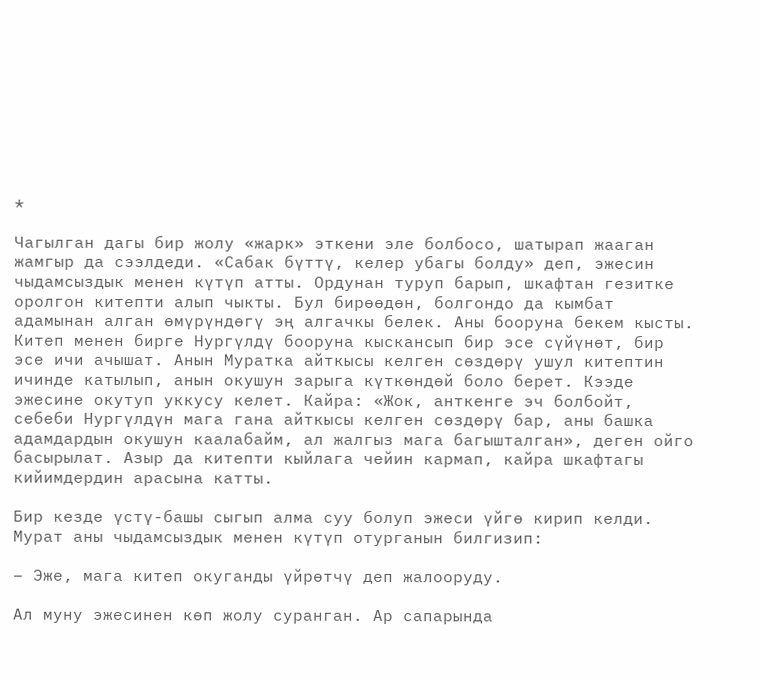*

Чагылган дагы бир жолу «жарк» эткени эле болбосо, шатырап жааган жамгыр да сээлдеди. «Сабак бүттү, келер убагы болду» деп, эжесин чыдамсыздык менен күтүп атты. Ордунан туруп барып, шкафтан гезитке оролгон китепти алып чыкты. Бул бирөөдөн, болгондо да кымбат адамынан алган өмүрүндөгү эң алгачкы белек. Аны бооруна бекем кысты. Китеп менен бирге Нургүлдү бооруна кыскансып бир эсе сүйүнөт, бир эсе ичи ачышат. Анын Муратка айткысы келген сөздөрү ушул китептин ичинде катылып, анын окушун зарыга күткөндөй боло берет. Кээде эжесине окутуп уккусу келет. Кайра: «Жок, анткенге эч болбойт, себеби Нургүлдүн мага гана айткысы келген сөздөрү бар, аны башка адамдардын окушун каалабайм, ал жалгыз мага багышталган», деген ойго басырылат. Азыр да китепти кыйлага чейин кармап, кайра шкафтагы кийимдердин арасына катты.

Бир кезде үстү-башы сыгып алма суу болуп эжеси үйгө кирип келди. Мурат аны чыдамсыздык менен күтүп отурганын билгизип:

– Эже, мага китеп окуганды үйрөтчү деп жалооруду.

Ал муну эжесинен көп жолу суранган. Ар сапарында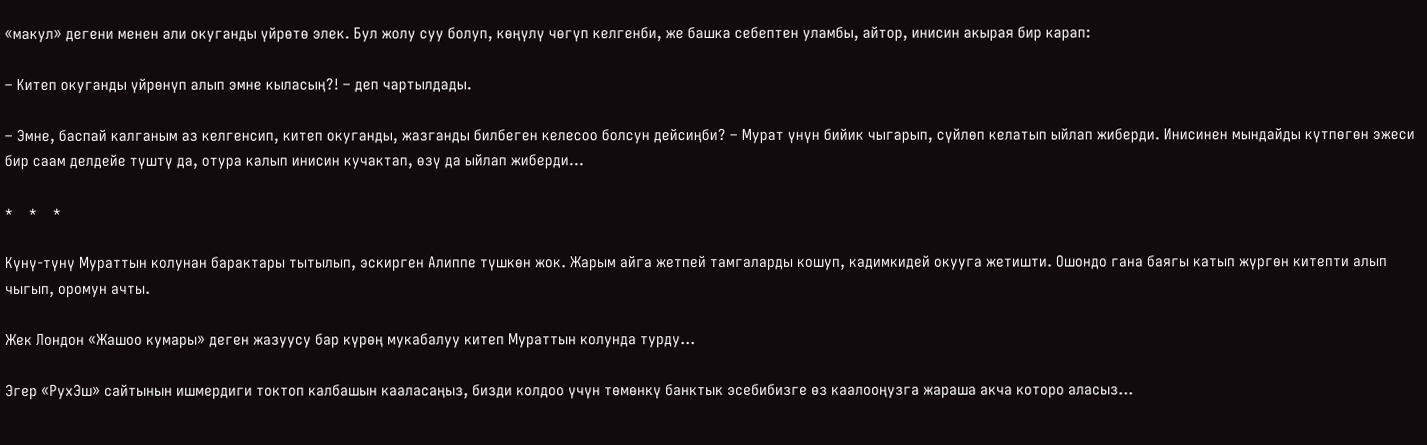«макул» дегени менен али окуганды үйрөтө элек. Бул жолу суу болуп, көңүлү чөгүп келгенби, же башка себептен уламбы, айтор, инисин акырая бир карап:

– Китеп окуганды үйрөнүп алып эмне кыласың?! – деп чартылдады.

– Эмне, баспай калганым аз келгенсип, китеп окуганды, жазганды билбеген келесоо болсун дейсиңби? – Мурат үнүн бийик чыгарып, сүйлөп келатып ыйлап жиберди. Инисинен мындайды күтпөгөн эжеси бир саам делдейе түштү да, отура калып инисин кучактап, өзү да ыйлап жиберди...

*    *    *

Күнү-түнү Мураттын колунан барактары тытылып, эскирген Алиппе түшкөн жок. Жарым айга жетпей тамгаларды кошуп, кадимкидей окууга жетишти. Ошондо гана баягы катып жүргөн китепти алып чыгып, оромун ачты.

Жек Лондон «Жашоо кумары» деген жазуусу бар күрөң мукабалуу китеп Мураттын колунда турду...

Эгер «РухЭш» сайтынын ишмердиги токтоп калбашын кааласаңыз, бизди колдоо үчүн төмөнкү банктык эсебибизге өз каалооңузга жараша акча которо аласыз...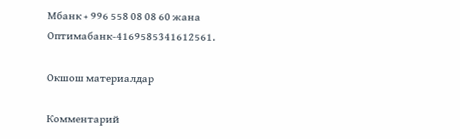Мбанк + 996 558 08 08 60 жана Оптимабанк-4169585341612561.

Окшош материалдар

Комментарий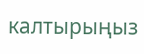калтырыңыз